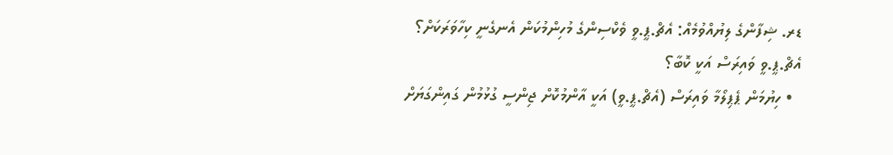ޑރ. ޝިފާންގެ ލިޔުއްވުމެއް: އެޗް.ޕީ.ވީ ވެކްސިންގެ މުހިންމުކަން އެނގެނީ ކިހާވަރަކަށް؟
އެޗް.ޕީ.ވީ ވައިރަސް އަކީ ކޮބާ؟
  • ހިޔުމަން ޕެޕިލޯމާ ވައިރަސް (އެޗް.ޕީ.ވީ) އަކީ އާންމުކޮށް ޖިންސީ ގުޅުމުން ގައިންގަޔަށް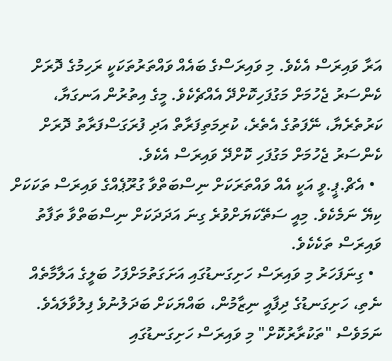އަރާ ވައިރަސް އެކެވެ. މި ވައިރަސްގެ ބައެއް ވައްތަރުތަކަކީ ރަހިމުގެ ދޮރަށް ކެންސަރު ޖެހުމަށް މަގުފަހިކޮށްދޭ އެއްޗެކެވެ. މީގެ އިތުރުން އަނގަޔާ، ކަރުތެރެޔާ، ނޭފަތުގެ އެތެރެ، ކުރިމަތިފަރާތް އަދި ފުރަގަސްފަރާތު ދޮރަށް ކެންސަރު ޖެހުމަށް މަގުފަހި ކޮށްދޭ ވައިރަސް އެކެވެ.
  • އެޗް.ޕީ.ވީ އަކީ އެއް ވައްތަރަކަށް ނިސްބަތްވާ ގުރޫޕެއްގެ ވައިރަސް ތަކަކަށް ކިޔޭ ނަމެކެވެ. މިއީ ސަތޭކަޔަށްވުރެ ގިނަ އަދަދަކަށް ނިސްބަތްވާ ތަފާތު ވައިރަސް ތަކެކެވެ.
  • ގިނަފަހަރު މި ވައިރަސް ހަށިގަނޑުގައި އަށަގަތުމަށްފަހު ބަލީގެ އަލާމާތެއް ނެތި، ހަށިގަނޑުގެ ދިފާއީ ނިޒާމުން، ބައްޔަކަށް ބަދަލުނުވެ ފިލުވާލައެވެ. ނަމަވެސް "ތަކުރާރުކޮށް" މި ވައިރަސް ހަށިގަނޑުގައި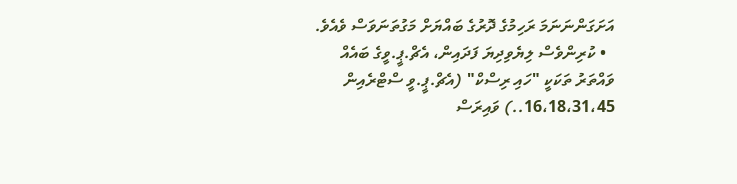އަށަގަންނަނަމަ ރަހިމުގެ ދޮރުގެ ބައްޔަށް މަގުތަނަވަސް ވެއެވެ.
  • ކުރިންވެސް ލިޔެވިދިޔަ ފަދައިން، އެޗް.ޕީ.ވީގެ ބައެއް ވައްތަރު ތަކަކީ "ހައި ރިސްކް" (އެޗް.ޕީ.ވީ ސްޓްރެއިން 16،18،31،45..) ވައިރަސް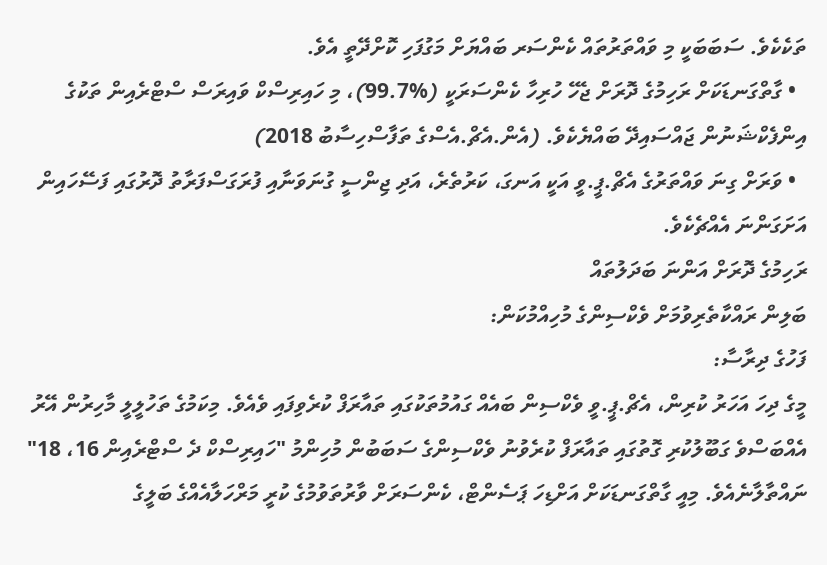ތަކެކެވެ. ސަބަބަކީ މި ވައްތަރުތައް ކެންސަރ ބައްޔަށް މަގުފަހި ކޮށްދޭތީ އެވެ.
  • ގާތްގަނޑަކަށް ރަހިމުގެ ދޮރަށް ޖެހޭ ހުރިހާ ކެންސަރަކީ (%99.7)، މި ހައިރިސްކް ވައިރަސް ސްޓްރެއިން ތަކުގެ އިންފެކްޝަނުން ޖައްސައިދޭ ބައްޔެކެވެ. (އެން.އެޗް.އެސްގެ ތަފާސްހިސާބު 2018)
  • ވަރަށް ގިނަ ވައްތަރުގެ އެޗް.ޕީ.ވީ އަކީ އަނގަ، ކަރުތެރެ، އަދި ޖިންސީ ގުނަވަނާއި ފުރަގަސްފަރާތު ދޮރުގައި ފަސޭހައިން އަށަގަންނަ އެއްޗެކެވެ.
ރަހިމުގެ ދޮރަށް އަންނަ ބަދަލުތައް
ބަލިން ރައްކާތެރިވުމަށް ވެކްސިންގެ މުހިއްމުކަން:
ފަހުގެ ދިރާސާ:
މީގެ ދިހަ އަހަރު ކުރިން، އެޗް.ޕީ.ވީ ވެކްސިން ބައެއް ގައުމުތަކުގައި ތައާރަފް ކުރެވިފައި ވެއެވެ. މިކަމުގެ ތަހުލީލީ މާހިރުން އޭރު އެއްބަސްވެ ގަބޫލުކުރި ގޮތުގައި ތައާރަފް ކުރެވުނު ވެކްސިންގެ ސަބަބުން މުހިންމު "ހައިރިސްކް ދެ ސްޓްރެއިން 16، 18" ނައްތާލާނެއެވެ. މިއީ ގާތްގަނޑަކަށް އަށްޑިހަ ޕަސެންޓް، ކެންސަރަށް ވާރުތަވުމުގެ ކުރީ މަރްހަލާއެއްގެ ބަލީގެ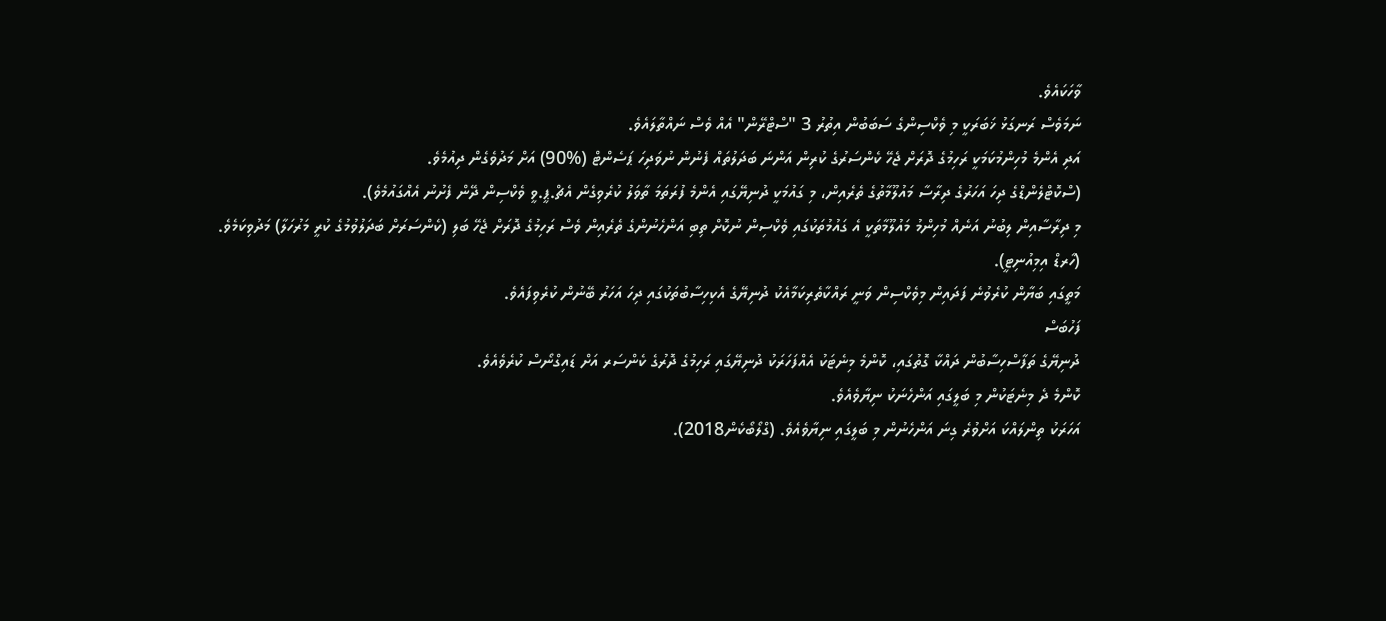ވާހަކައެވެ.
ނަމަވެސް ރަނގަޅު ޚަބަރަކީ މި ވެކްސިންގެ ސަބަބުން އިތުރު 3 "ސްޓްރޭން" އެއް ވެސް ނައްތާލައެވެ.
އަދި އެންމެ މުހިންމުކަމަކީ ރަހިމުގެ ދޮރަށް ޖެހޭ ކެންސަރުގެ ކުރިން އަންނަ ބަދަލުތައް ފެނުން ނުވަދިހަ ޕަސެންޓް (%90) އަށް މަދުވެގެން ދިއުމެވެ.
(ސްކޮޓްލެންޑްގެ ދިހަ އަހަރުގެ ދިރާސާ މައުލޫމާތުގެ ތެރެއިން، މި ގައުމަކީ ދުނިޔޭގައި އެންމެ ފުރަތަމަ ތާވަލު ކުރެވިގެން އެޗް.ޕީ.ވީ ވެކްސިން ދޭން ފެށުނު އެއްގައުމެވެ).
މި ދިރާސާއިން ލިބުނު އަނެއް މުހިންމު މައުލޫމާތަކީ އެ ގައުމުތަކުގައި ވެކްސިން ނުކޮށް ތިބި އަންހެނުންގެ ތެރެއިން ވެސް ރަހިމުގެ ދޮރަށް ޖެހޭ ބަލި (ކެންސަރަށް ބަދަލުވުމުގެ ކުރީ މަރުހަލާ) މަދުވިކަމެވެ. (ހާރޑް އިމިއުނިޓީ).
މަތީގައި ބަޔާން ކުރެވުނެ ފަދައިން މިވެކްސިން ވަނީ ރައްކާތެރިކަމާއެކު ދުނިޔޭގެ އެކިހިސާބުތަކުގައި ދިހަ އަހަރު ބޭނުން ކުރެވިފައެވެ.
ފަހުބަސް
ދުނިޔޭގެ ތަފާސްހިސާބުން ދައްކާ ގޮތުގައި، ކޮންމެ މިނެޓަކު އެއްފަހަރަކު ދުނިޔޭގައި ރަހިމުގެ ދޮރުގެ ކެންސަރ އަށް ޑައިގްނޯސް ކުރެވެއެވެ.
ކޮންމެ ދެ މިނެޓަކުން މި ބަލީގައި އަންހެނަކު ނިޔާވެއެވެ.
އަހަރަކު ތިންލައްކަ އަށްވުރެ ގިނަ އަންހެނުން މި ބަލީގައި ނިޔާވެއެވެ. (ގްލޯބޯކެން2018).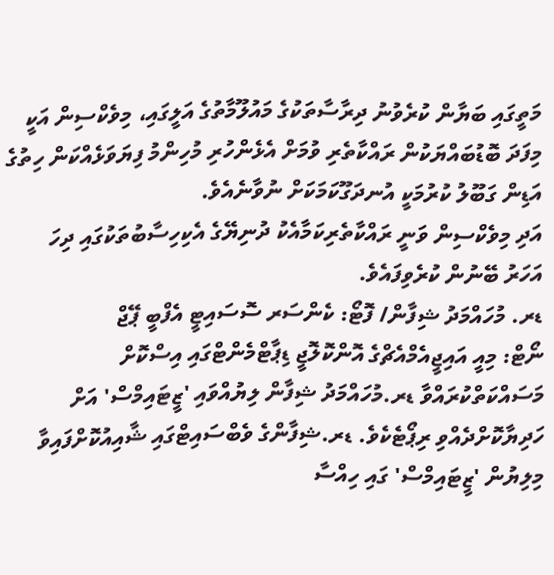މަތީގައި ބަޔާން ކުރެވުނު ދިރާސާތަކުގެ މައުލޫމާތުގެ އަލީގައި، މިވެކްސިން އަކީ މިފަދަ ބޮޑުބައްޔަކުން ރައްކާތެރި ވުމަށް އެޅެންހުރި މުހިންމު ފިޔަވަޅެއްކަން ހިތުގެ އަޑިން ގަބޫލު ކުރުމަކީ އުނދަގޫކަމަކަށް ނުވާނެއެވެ.
އަދި މިވެކްސިން ވަނީ ރައްކާތެރިކަމާއެކު ދުނިޔޭގެ އެކިހިސާބުތަކުގައި ދިހަ އަހަރު ބޭނުން ކުރެވިފައެވެ.
ޑރ. މުހައްމަދު ޝިފާން/ ފޮޓޯ: ކެންސަރ ސޮސައިޓީ އެފްބީ ޕޭޖް
ނޯޓް: މިއީ އައިޖީއެމްއެޗްގެ އޮންކޮލޮޖީ ޑިޕާޓްމެންޓްގައި އިސްކޮށް މަސައްކަތްކުރައްވާ ޑރ.މުހައްމަދު ޝިފާން ލިޔުއްވައި 'ޒީޓައިމްސް' އަށް ހަދިޔާކޮށްދެއްވި ރިޕޯޓެކެވެ. ޑރ.ޝިފާންގެ ވެބްސައިޓްގައި ޝާއިއުކޮށްފައިވާ މިލިޔުން 'ޒީޓައިމްސް' ގައި ހިއްސާ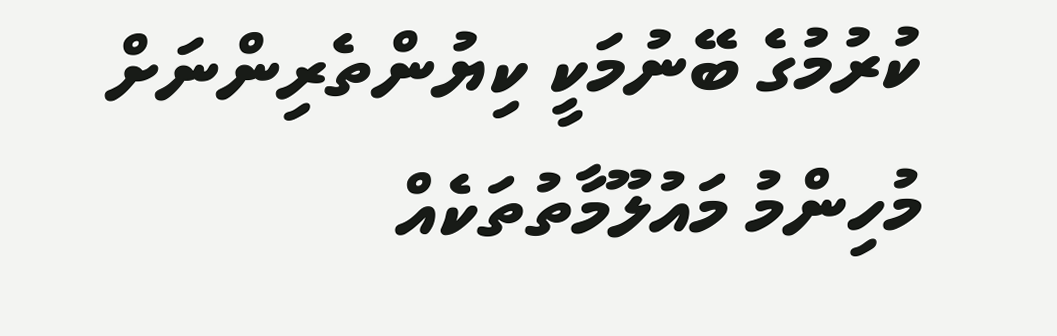ކުރުމުގެ ބޭނުމަކީ ކިޔުންތެރިންނަށް މުހިންމު މައުލޫމާތުތަކެއް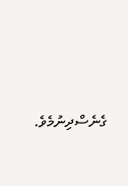ގެނެސްދިނުމެވެ.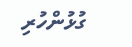ގުޅުންހުރި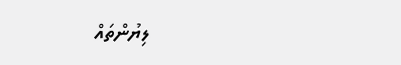ލިޔުންތައް